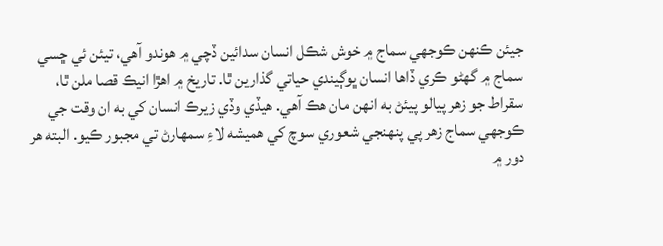جيئن ڪنھن ڪوجهي سماج ۾ خوش شڪل انسان سدائين ڏچي ۾ هوندو آهي، تيئن ئي ڇسي سماج ۾ گهڻو ڪري ڏاها انسان ڀوڳيندي حياتي گذارين ٿا. تاريخ ۾ اهڙا انيڪ قصا ملن ٿا، سقراط جو زهر پيالو پيئڻ به انهن مان هڪ آهي. هيڏي وڏي زيرڪ انسان کي به ان وقت جي ڪوجهي سماج زهر پي پنھنجي شعوري سوچ کي هميشه لاءِ سمهارڻ تي مجبور ڪيو. البته هر دور ۾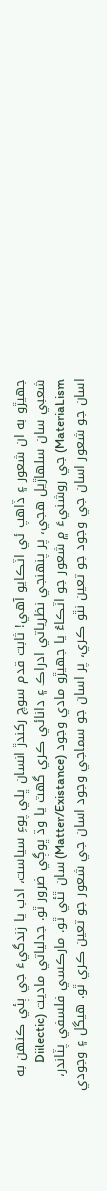جهيڙو به ان شعور ۽ ڏاهپ ئي اٽڪايو آهي! ثابت قدم سوچ رکندڙ انسان ڀلي پوءِ سياست، ادب يا زندگيءَ جي ٻئي ڪنھن به شعبي سان سلهاڙيل هجي، پر پنھنجي نظرياتي ادراڪ ۽ دانائي ڪري گهٽ يا وڌ ڀوڳي ضرور ٿو. جدلياتي ماديت (Diilectic MateriaLism) جي روشنيءَ ۾ شعور جو اٽڪاءُ يا جهيڙو مادي وجود (Matter/Existance) سان ٿئي ٿو. مارڪسي فلسفي پٽاندر، اسان جو شعور اسان جي وجود جو تعين نٿو ڪري، پر اسان جو سماجي وجود اسان جي شعور جو تعين ڪري ٿو. هيگل ۽ وجودي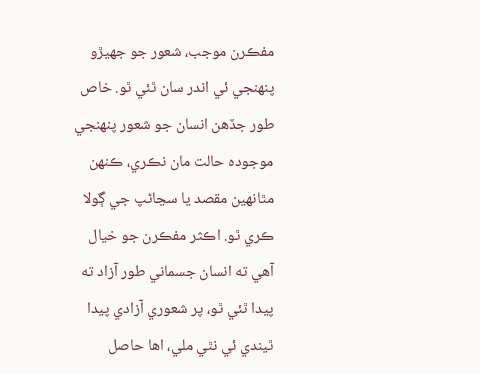مفڪرن موجب، شعور جو جهيڙو پنھنجي ئي اندر سان ٿئي ٿو. خاص طور جڏهن انسان جو شعور پنھنجي موجوده حالت مان نڪري، ڪنھن مٿانھين مقصد يا سڃاڻپ جي ڳولا ڪري ٿو. اڪثر مفڪرن جو خيال آهي ته انسان جسماني طور آزاد ته پيدا ٿئي ٿو، پر شعوري آزادي پيدا ٿيندي ئي نٿي ملي، اها حاصل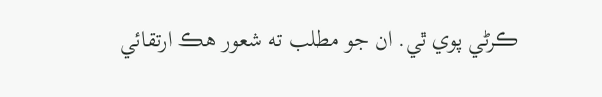ڪرڻي پوي ٿي. ان جو مطلب ته شعور هڪ ارتقائي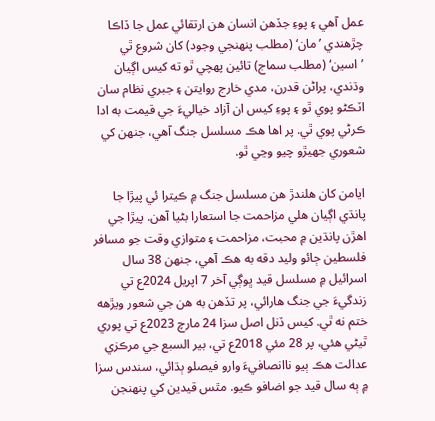عمل آهي ۽ پوءِ جڏهن انسان هن ارتقائي عمل جا ڏاڪا چڙهندي ’مان‘ (مطلب پنھنجي وجود) کان شروع ٿي ’اسين‘ (مطلب سماج) تائين پھچي ٿو ته کيس اڳيان وڌندي، پراڻن قدرن، مدي خارج روايتن ۽ جبري نظام سان اٽڪڻو پوي ٿو ۽ پوءِ کيس ان آزاد خياليءَ جي قيمت به ادا ڪرڻي پوي ٿي. پر اها هڪ مسلسل جنگ آهي، جنھن کي شعوري جهيڙو چيو وڃي ٿو.

ايامن کان هلندڙ هن مسلسل جنگ ۾ ڪيترا ئي پيڙا جا پانڌي اڳيان هلي مزاحمت جا استعارا بڻيا آهن. پيڙا جي اهڙن پانڌين ۾ محبت، مزاحمت ۽ متوازي وقت جو مسافر فلسطين ڄائو وليد دقه به هڪ آهي، جنھن 38 سال اسرائيل ۾ مسلسل قيد ڀوڳي آخر 7 اپريل 2024ع تي زندگيءَ جي جنگ هارائي، پر تڏهن به هن جي شعور ويڙهه ختم نه ٿي. کيس ڏنل اصل سزا 24 مارچ 2023ع تي پوري ٿيڻي هئي، پر 28 مئي 2018ع تي، بير السبع جي مرڪزي عدالت هڪ ٻيو ناانصافيءَ وارو فيصلو ٻڌائي، سندس سزا ۾ ٻه سال قيد جو اضافو ڪيو. مٿس قيدين کي پنھنجن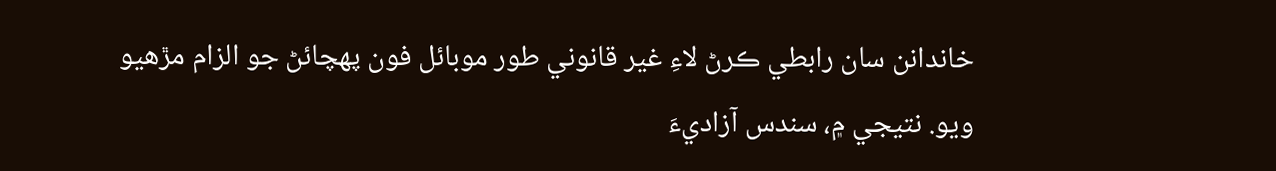خاندانن سان رابطي ڪرڻ لاءِ غير قانوني طور موبائل فون پھچائڻ جو الزام مڙهيو ويو. نتيجي ۾، سندس آزاديءَ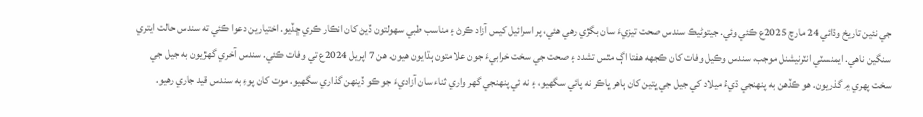جي نئين تاريخ وڌائي 24 مارچ 2025ع ڪئي وئي. جيتوڻيڪ سندس صحت تيزيءَ سان بگڙي رهي هئي، پر اسرائيل کيس آزاد ڪرڻ ۽ مناسب طبي سھولتون ڏيڻ کان انڪار ڪري ڇڏيو. اختيارين دعوا ڪئي ته سندس حالت ايتري سنگين ناهي. ايمنسٽي انٽرنيشنل موجب، سندس وڪيل وفات کان ڪجهه هفتا اڳ مٿس تشدد ۽ صحت جي سخت خرابيءَ جون علامتون ٻڌايون هيون. هن 7 اپريل 2024ع تي وفات ڪئي. سندس آخري گهڙيون به جيل جي سخت پھري ۾ گذريون. هو ڪڏهن به پنھنجي ڌيءُ ميلاد کي جيل جي ڀتين کان ٻاهر ڀاڪر نه پائي سگهيو، ۽ نه ئي پنھنجي گهر واري ثناء سان آزاديءَ جو ڪو ڏينھن گذاري سگهيو. موت کان پوءِ به سندس قيد جاري رهيو.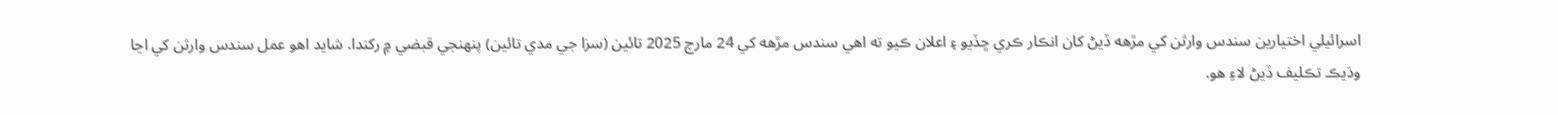اسرائيلي اختيارين سندس وارثن کي مڙهه ڏيڻ کان انڪار ڪري ڇڏيو ۽ اعلان ڪيو ته اهي سندس مڙهه کي 24 مارچ 2025 تائين (سزا جي مدي تائين) پنھنجي قبضي ۾ رکندا. شايد اهو عمل سندس وارثن کي اڃا وڌيڪ تڪليف ڏيڻ لاءِ هو.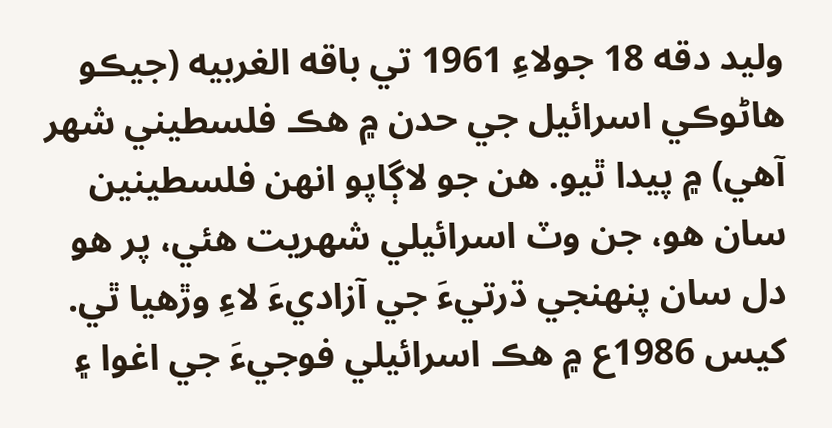وليد دقه 18 جولاءِ 1961 تي باقه الغربيه (جيڪو هاڻوڪي اسرائيل جي حدن ۾ هڪ فلسطيني شھر آهي) ۾ پيدا ٿيو. هن جو لاڳاپو انهن فلسطينين سان هو، جن وٽ اسرائيلي شھريت هئي، پر هو دل سان پنھنجي ڌرتيءَ جي آزاديءَ لاءِ وڙهيا ٿي. کيس 1986ع ۾ هڪ اسرائيلي فوجيءَ جي اغوا ۽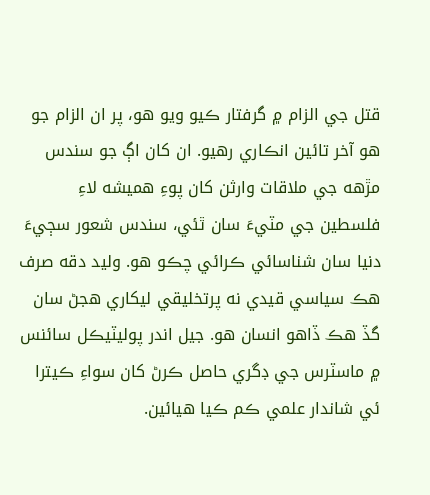قتل جي الزام ۾ گرفتار ڪيو ويو هو، پر ان الزام جو هو آخر تائين انڪاري رهيو. ان کان اڳ جو سندس مڙهه جي ملاقات وارثن کان پوءِ هميشه لاءِ فلسطين جي مٽيءَ سان ٿئي، سندس شعور سڄيءَ دنيا سان شناسائي ڪرائي چڪو هو. وليد دقه صرف هڪ سياسي قيدي نه پرتخليقي ليکاري هجڻ سان گڏ هڪ ڏاهو انسان هو. جيل اندر پوليٽيڪل سائنس ۾ ماسٽرس جي ڊگري حاصل ڪرڻ کان سواءِ ڪيترا ئي شاندار علمي ڪم ڪيا هيائين.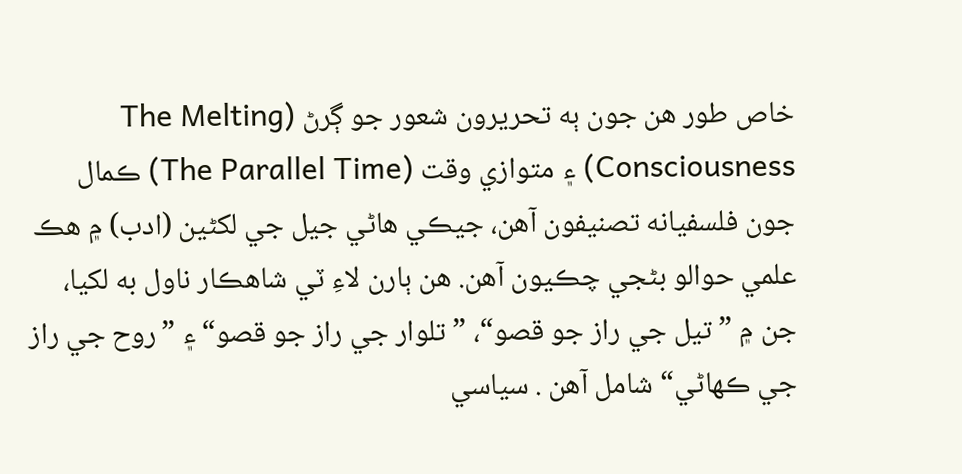خاص طور هن جون ٻه تحريرون شعور جو ڳرڻ (The Melting Consciousness) ۽ متوازي وقت (The Parallel Time) ڪمال جون فلسفيانه تصنيفون آهن، جيڪي هاڻي جيل جي لکڻين (ادب) ۾ هڪ علمي حوالو بڻجي چڪيون آهن. هن ٻارن لاءِ ٽي شاهڪار ناول به لکيا، جن ۾ ”تيل جي راز جو قصو“، ”تلوار جي راز جو قصو“ ۽ ”روح جي راز جي ڪهاڻي“ شامل آهن . سياسي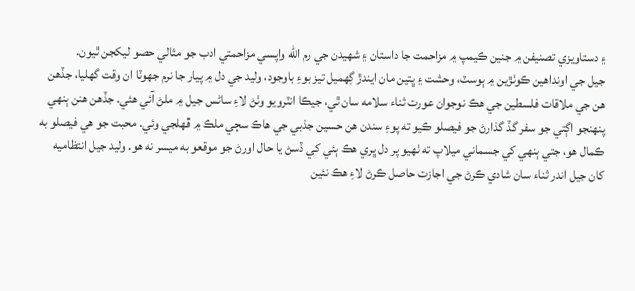۽ دستاويزي تصنيفن ۾ جنين ڪيمپ ۾ مزاحمت جا داستان ۽ شهيدن جي رم الله واپسي مزاحمتي ادب جو مثالي حصو ليکجن ٿيون.
جيل جي اونداهين ڪوٺڙين ۾ ٻوسٽ، وحشت ۽ ڀتين مان ايندڙ گِهميل تيز بوءِ باوجود، وليد جي دل ۾ پيار جا نرم جهوٽا ان وقت گهليا، جڏهن هن جي ملاقات فلسطين جي هڪ نوجوان عورت ثناء سلامه سان ٿي، جيڪا انٽرويو وٺڻ لاءِ ساڻس جيل ۾ ملڻ آئي هئي. جڏهن هنن ٻنهي پنھنجو اڳتي جو سفر گڏ گذارڻ جو فيصلو ڪيو ته پوءِ سندن هن حسين جذبي جي هاڪ سڄي ملڪ ۾ ڦھلجي وئي. محبت جو هي فيصلو به ڪمال هو، جتي ٻنهي کي جسماني ميلاپ ته ٺھيو پر دل ڀري هڪ ٻئي کي ڏسڻ يا حال اورڻ جو موقعو به ميسر نه هو. وليد جيل انتظاميه کان جيل اندر ثناء سان شادي ڪرڻ جي اجازت حاصل ڪرڻ لاءِ هڪ نئين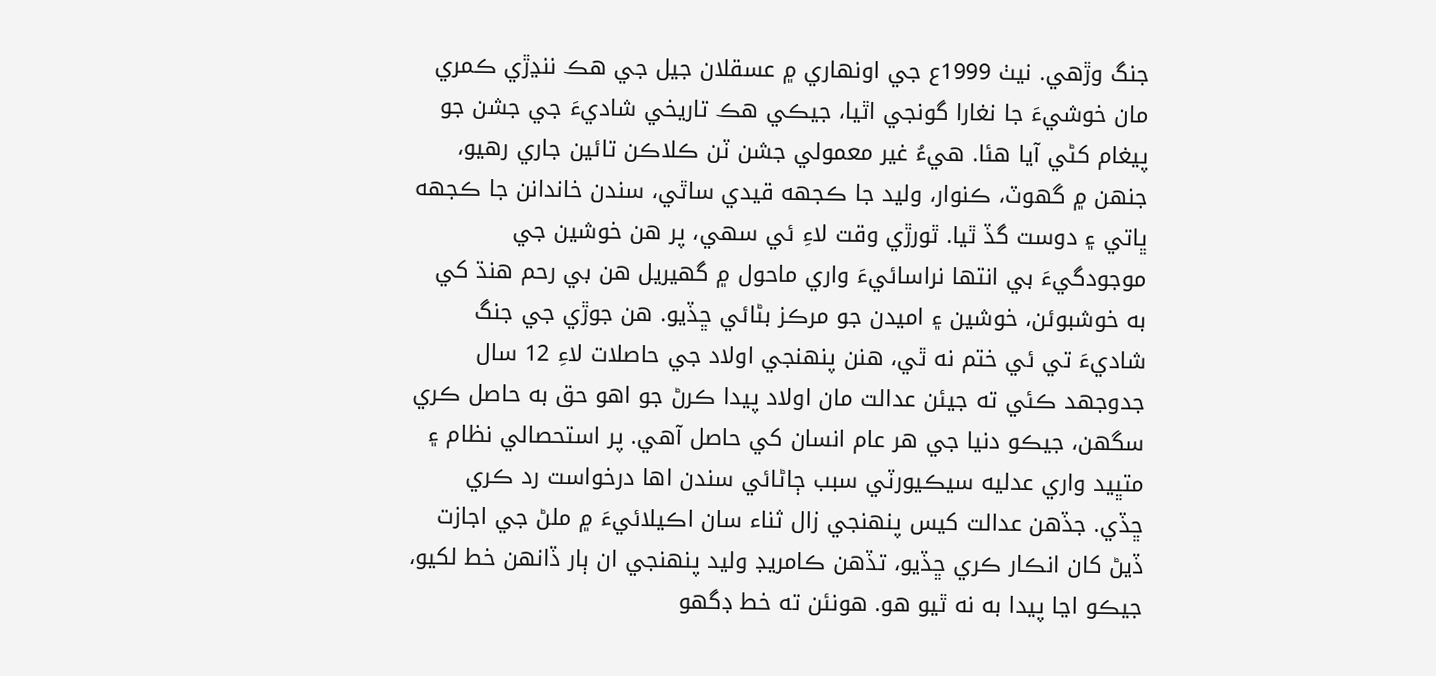جنگ وڙهي. نيٺ 1999ع جي اونهاري ۾ عسقلان جيل جي هڪ ننڍڙي ڪمري مان خوشيءَ جا نغارا گونجي اٿيا، جيڪي هڪ تاريخي شاديءَ جي جشن جو پيغام کڻي آيا هئا. هيءُ غير معمولي جشن ٽن ڪلاڪن تائين جاري رهيو، جنھن ۾ گهوٽ، ڪنوار، وليد جا ڪجهه قيدي ساٿي، سندن خاندانن جا ڪجهه ڀاتي ۽ دوست گڏ ٿيا. ٿورڙي وقت لاءِ ئي سھي، پر هن خوشين جي موجودگيءَ بي انتھا نراسائيءَ واري ماحول ۾ گهيريل هن بي رحم هنڌ کي به خوشبوئن، خوشين ۽ اميدن جو مرڪز بڻائي ڇڏيو. هن جوڙي جي جنگ شاديءَ تي ئي ختم نه ٿي، هنن پنھنجي اولاد جي حاصلات لاءِ 12 سال جدوجھد ڪئي ته جيئن عدالت مان اولاد پيدا ڪرڻ جو اهو حق به حاصل ڪري سگهن، جيڪو دنيا جي هر عام انسان کي حاصل آهي. پر استحصالي نظام ۽ متڀيد واري عدليه سيڪيورٽي سبب ڄاڻائي سندن اها درخواست رد ڪري ڇڏي. جڏهن عدالت کيس پنھنجي زال ثناء سان اڪيلائيءَ ۾ ملڻ جي اجازت ڏيڻ کان انڪار ڪري ڇڏيو، تڏهن ڪامريڊ وليد پنھنجي ان ٻار ڏانھن خط لکيو، جيڪو اڃا پيدا به نه ٿيو هو. هونئن ته خط ڊگهو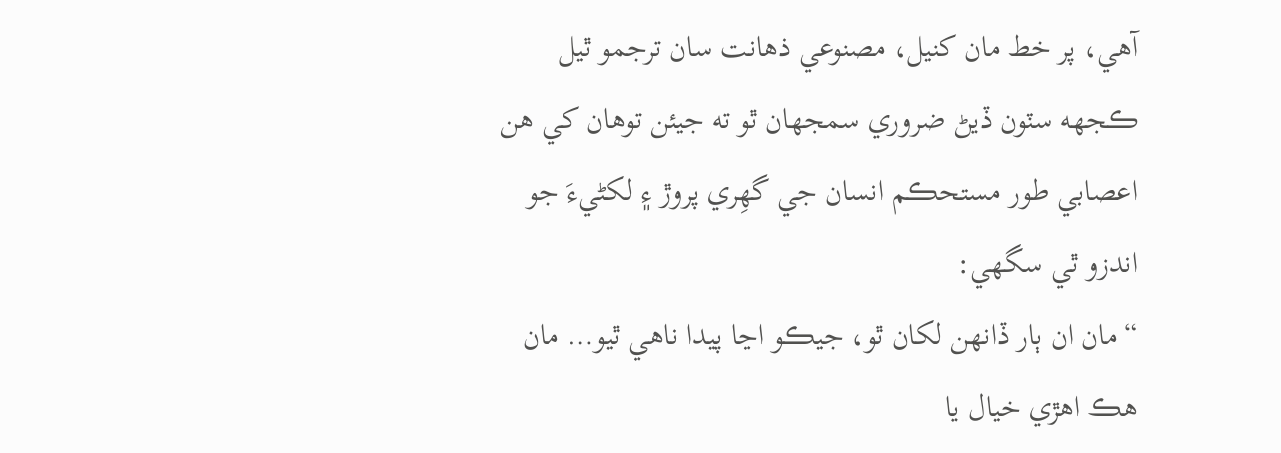آهي، پر خط مان کنيل، مصنوعي ذهانت سان ترجمو ٿيل ڪجهه سٽون ڏيڻ ضروري سمجهان ٿو ته جيئن توهان کي هن اعصابي طور مستحڪم انسان جي گھِري پروڙ ۽ لکڻيءَ جو اندزو ٿي سگهي:
“مان ان ٻار ڏانھن لکان ٿو، جيڪو اڃا پيدا ناهي ٿيو… مان هڪ اهڙي خيال يا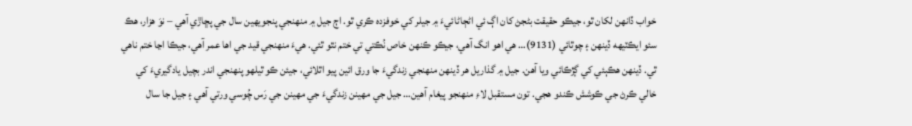خواب ڏانھن لکان ٿو، جيڪو حقيقت بڻجڻ کان اڳ ئي اڻڄاڻائيءَ ۾ جيلر کي خوفزده ڪري ٿو. اڄ جيل ۾ منھنجي پنجويھين سال جي پڇاڙي آهي – نوَ هزار، هڪ سئو ايڪٽيھه ڏينھن ۽ چوٿائي (9131)… هي اهو انگ آهي، جيڪو ڪنھن خاص نُڪتي تي ختم نٿو ٿئي. هيءَ منھنجي قيد جي اها عمر آهي، جيڪا اڃا ختم ناهي ٿي. ڏينھن هڪٻئي کي ڳڙڪائي ويا آهن. جيل ۾ گذاريل هر ڏينھن منھنجي زندگيءَ جا ورق ائين پيو اٿلائي، جيئن ڪو ٿيلهو پنھنجي اندر بچيل يادگيريءَ کي خالي ڪرڻ جي ڪوشش ڪندو هجي. تون مستقبل لاءِ منھنجو پيغام آهين… جيل جي مھينن زندگيءَ جي مھينن جي رَس چُوسي ورتي آهي ۽ جيل جا سال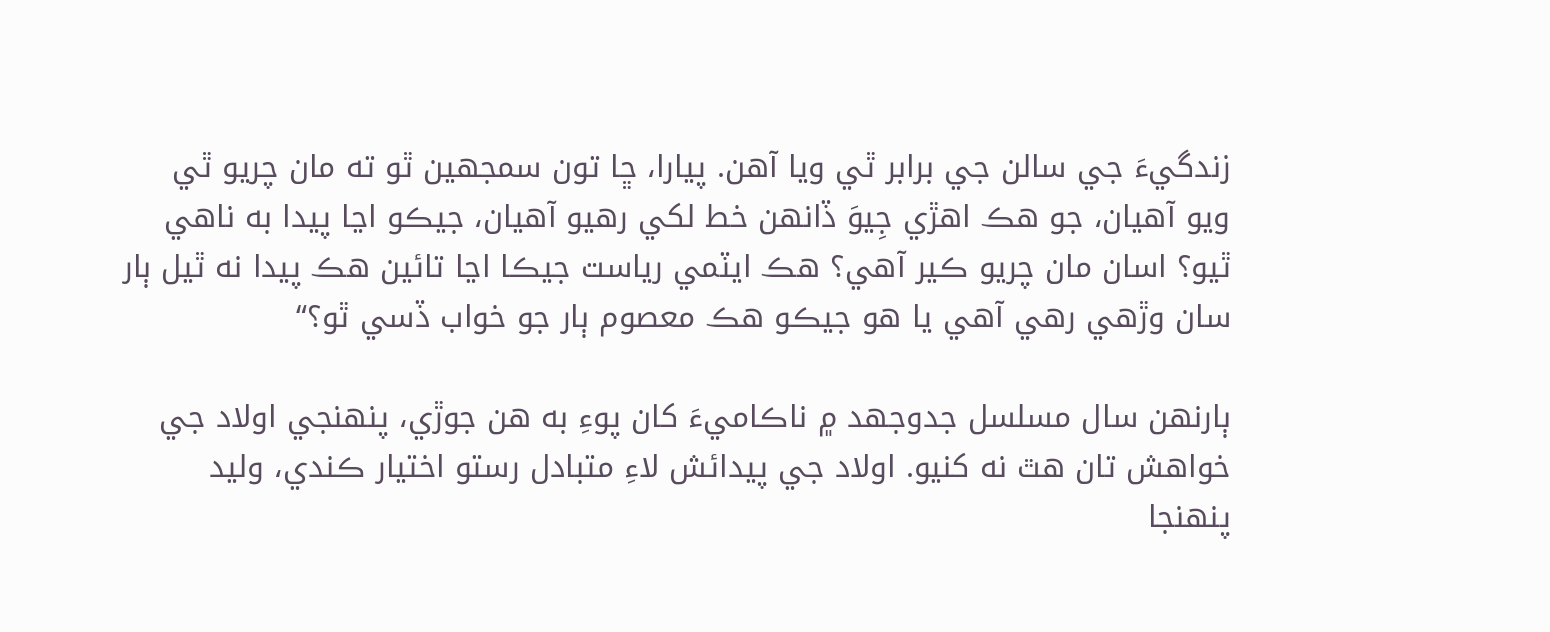زندگيءَ جي سالن جي برابر ٿي ويا آهن. پيارا، ڇا تون سمجهين ٿو ته مان چريو ٿي ويو آهيان، جو هڪ اهڙي جِيوَ ڏانھن خط لکي رهيو آهيان، جيڪو اڃا پيدا به ناهي ٿيو؟ اسان مان چريو ڪير آهي؟ هڪ ايٽمي رياست جيڪا اڃا تائين هڪ پيدا نه ٿيل ٻار سان وڙهي رهي آهي يا هو جيڪو هڪ معصوم ٻار جو خواب ڏسي ٿو؟“

ٻارنھن سال مسلسل جدوجھد ۾ ناڪاميءَ کان پوءِ به هن جوڙي، پنھنجي اولاد جي خواهش تان هٿ نه کنيو. اولاد جي پيدائش لاءِ متبادل رستو اختيار ڪندي، وليد پنھنجا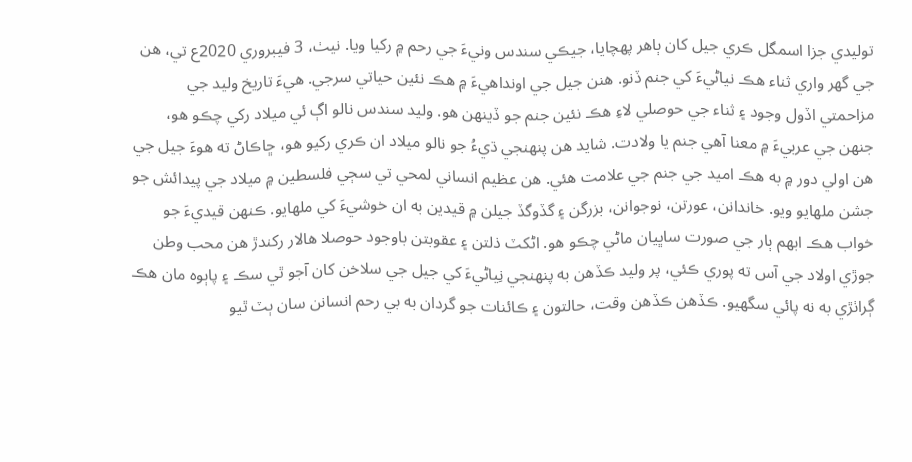توليدي جزا اسمگل ڪري جيل کان ٻاهر پھچايا، جيڪي سندس ونيءَ جي رحم ۾ رکيا ويا. نيٺ، 3 فيبروري 2020ع تي، هن جي گهر واري ثناء هڪ نياڻيءَ کي جنم ڏنو. هنن جيل جي اونداهيءَ ۾ هڪ نئين حياتي سرجي. هيءَ تاريخ وليد جي مزاحمتي اڏول وجود ۽ ثناء جي حوصلي لاءِ هڪ نئين جنم جو ڏينھن هو. وليد سندس نالو اڳ ئي ميلاد رکي چڪو هو، جنھن جي عربيءَ ۾ معنا آهي جنم يا ولادت. شايد هن پنھنجي ڌيءُ جو نالو ميلاد ان ڪري رکيو هو، ڇاڪاڻ ته هوءَ جيل جي هن اولي دور ۾ به هڪ اميد جي جنم جي علامت هئي. هن عظيم انساني لمحي تي سڄي فلسطين ۾ ميلاد جي پيدائش جو جشن ملهايو ويو. خاندانن، عورتن، نوجوانن، بزرگن ۽ گڏوگڏ جيلن ۾ قيدين به ان خوشيءَ کي ملهايو. ڪنھن قيديءَ جو خواب هڪ ابھم ٻار جي صورت ساڀيان ماڻي چڪو هو. اڻکٽ ذلتن ۽ عقوبتن باوجود حوصلا هالار رکندڙ هن محب وطن جوڙي اولاد جي آس ته پوري ڪئي، پر وليد ڪڏهن به پنھنجي نِياڻيءَ کي جيل جي سلاخن کان آجو ٿي سڪ ۽ پاٻوه مان هڪ ڳراٺڙي به نه پائي سگهيو. ڪڏهن ڪڏهن وقت، حالتون ۽ ڪائنات جو گردان به بي رحم انسانن سان ٻٽ ٿيو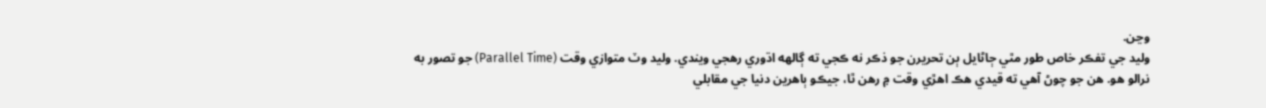وڃن.
وليد جي تفڪر خاص طور مٿي ڄاڻايل ٻن تحريرن جو ذڪر نه ڪجي ته ڳالهه اڌوري رهجي ويندي. وليد وٽ متوازي وقت (Parallel Time) جو تصور به نرالو هو. هن جو چوڻ آهي ته قيدي هڪ اهڙي وقت ۾ رهن ٿا، جيڪو ٻاهرين دنيا جي مقابلي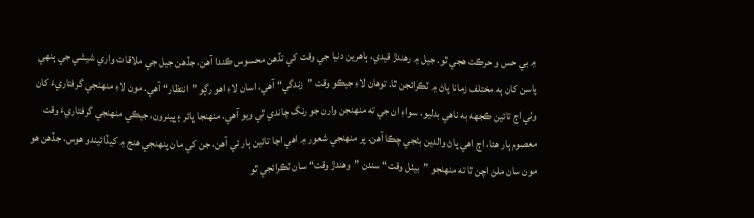۾ بي حس و حرڪت هجي ٿو. جيل ۾ رهندڙ قيدي، ٻاهرين دنيا جي وقت کي تڏهن محسوس ڪندا آهن، جڏهن جيل جي ملاقات واري شيشي جي ٻنهي پاسن کان ٻه مختلف زمانا پاڻ ۾ ٽڪرائجن ٿا. توهان لاءِ جيڪو وقت ”زندگي“ آهي، اسان لاءِ اهو رڳو ”انتظار“ آهي. مون لاءِ منھنجي گرفتاريءَ کان وٺي اڄ تائين ڪجهه به ناهي بدليو، سواءِ ان جي ته منھنجن وارن جو رنگ چاندي ٿي ويو آهي. منھنجا ڀائر ۽ ڀينرون، جيڪي منھنجي گرفتاريءَ وقت معصوم ٻار هئا، اڄ اهي پاڻ والدين بڻجي چڪا آهن. پر منھنجي شعور ۾ اهي اڃا تائين ٻار ئي آهن، جن کي مان پنھنجي هنج ۾ کيڏائيندو هوس. جڏهن هو مون سان ملڻ اچن ٿا ته منھنجو ”بيٺل وقت“ سندن ”وهندڙ وقت“ سان ٽڪرائجي ٿو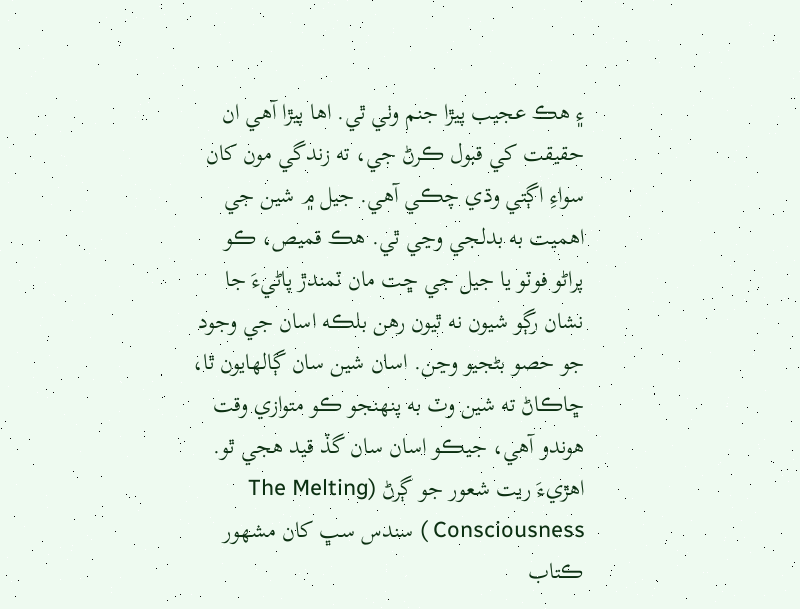۽ هڪ عجيب پيڙا جنم وٺي ٿي. اها پيڙا آهي ان حقيقت کي قبول ڪرڻ جي، ته زندگي مون کان سواءِ اڳتي وڌي چڪي آهي. جيل ۾ شين جي اهميت به بدلجي وڃي ٿي. هڪ قميص، ڪو پراڻو فوٽو يا جيل جي ڇت مان ٽمندڙ پاڻيءَ جا نشان رڳو شيون نه ٿيون رهن بلڪه اسان جي وجود جو حصو بڻجيو وڃن. اسان شين سان ڳالهايون ٿا، ڇاڪاڻ ته شين وٽ به پنھنجو ڪو متوازي وقت هوندو آهي، جيڪو اسان سان گڏ قيد هجي ٿو. اهڙيءَ ريت شعور جو ڳرڻ (The Melting Consciousness ) سندس سڀ کان مشھور ڪتاب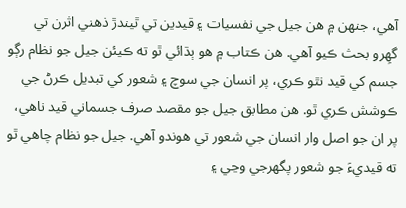آهي، جنھن ۾ هن جيل جي نفسيات ۽ قيدين تي ٿيندڙ ذهني اثرن تي گھِرو بحث ڪيو آهي. هن ڪتاب ۾ هو ٻڌائي ٿو ته ڪيئن جيل جو نظام رڳو جسم کي قيد نٿو ڪري، پر انسان جي سوچ ۽ شعور کي تبديل ڪرڻ جي ڪوشش ڪري ٿو. هن مطابق جيل جو مقصد صرف جسماني قيد ناهي، پر ان جو اصل وار انسان جي شعور تي هوندو آهي. جيل جو نظام چاهي ٿو ته قيديءَ جو شعور پگهرجي وڃي ۽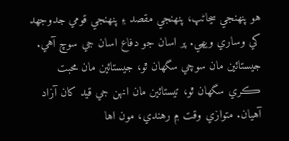هو پنھنجي سڃاڻپ، پنھنجي مقصد ۽ پنھنجي قومي جدوجھد کي وساري ويھي. پر اسان جو دفاع اسان جي سوچ آهي. جيستائين مان سوچي سگهان ٿو، جيستائين مان محبت ڪري سگهان ٿو، تيستائين مان انهن جي قيد کان آزاد آهيان. متوازي وقت ۾ رهندي، مون اها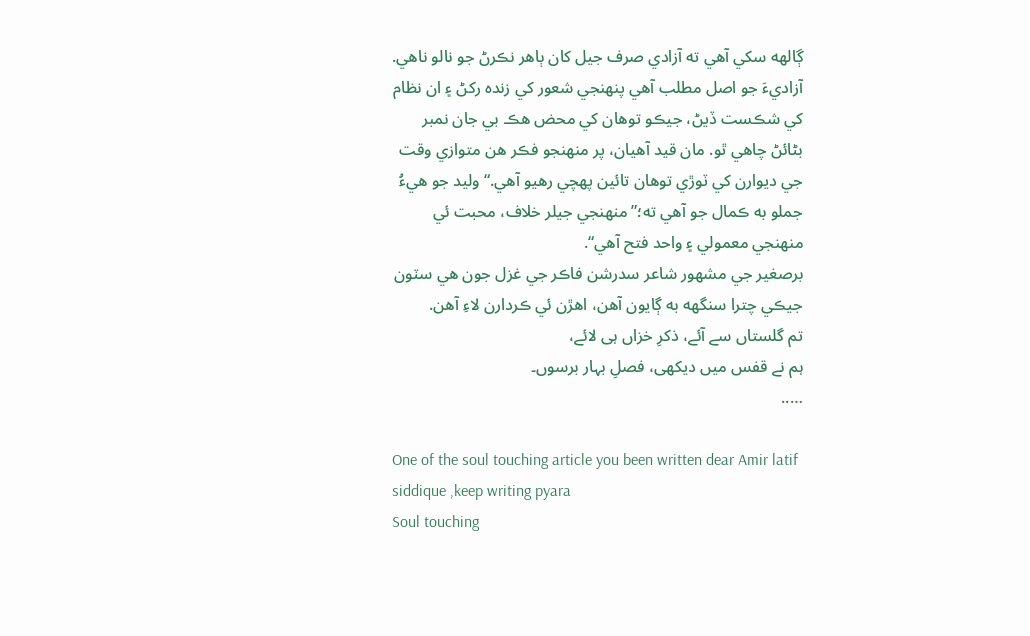ڳالهه سکي آهي ته آزادي صرف جيل کان ٻاهر نڪرڻ جو نالو ناهي. آزاديءَ جو اصل مطلب آهي پنھنجي شعور کي زنده رکڻ ۽ ان نظام کي شڪست ڏيڻ، جيڪو توهان کي محض هڪ بي جان نمبر بڻائڻ چاهي ٿو. مان قيد آهيان، پر منھنجو فڪر هن متوازي وقت جي ديوارن کي ٽوڙي توهان تائين پھچي رهيو آهي.“ وليد جو هيءُ جملو به ڪمال جو آهي ته؛”منھنجي جيلر خلاف، محبت ئي منھنجي معمولي ۽ واحد فتح آهي“.
برصغير جي مشھور شاعر سدرشن فاڪر جي غزل جون هي سٽون جيڪي چترا سنگهه به ڳايون آهن، اهڙن ئي ڪردارن لاءِ آهن.
تم گلستاں سے آئے، ذکرِ خزاں ہی لائے،
ہم نے قفس میں دیکھی، فصلِ بہار برسوں۔
…..

One of the soul touching article you been written dear Amir latif siddique ,keep writing pyara
Soul touching